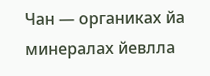Чан — органиках йа минералах йевлла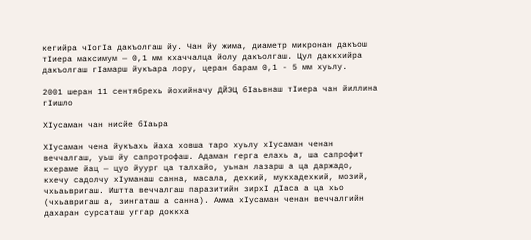кегийра чӀогӀа дакъолгаш йу. Чан йу жима, диаметр микронан дакъош тӀиера максимум — 0,1 мм кхаччалца йолу дакъолгаш. Цул даккхийра дакъолгаш гӀамарш йукъара лору, церан барам 0,1 - 5 мм хуьлу.

2001 шеран 11 сентябрехь йохийначу ДЙЭЦ бӀаьвнаш тӀиера чан йиллина гӀишло

ХӀусаман чан нисйе бӀаьра

ХӀусаман чена йукъахь йаха ховша таро хуьлу хӀусаман ченан веччалгаш, уьш йу сапротрофаш. Адаман герга елахь а, ша сапрофит кхераме йац — цуо йуург ца талхайо, уьнан лазарш а ца даржадо, кхечу садолчу хӀуманаш санна, масала, дехкий, мукхадехкий, мозий, чхьаьвригаш. Иштта веччалгаш паразитийн зирхӀ дӀаса а ца хьо (чхьавригаш а, зингаташ а санна). Амма хӀусаман ченан веччалгийн дахаран сурсаташ уггар доккха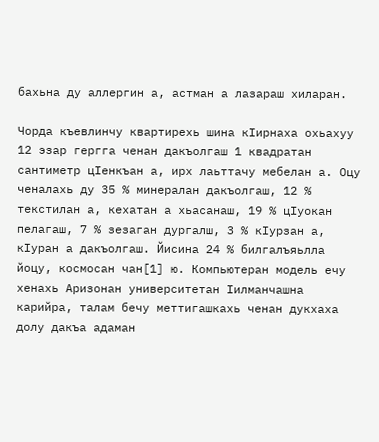бахьна ду аллергин а, астман а лазараш хиларан.

Чорда къевлинчу квартирехь шина кӀирнаха охьахуу 12 эзар гергга ченан дакъолгаш 1 квадратан сантиметр цӀенкъан а, ирх лаьттачу мебелан а. Оцу ченалахь ду 35 % минералан дакъолгаш, 12 % текстилан а, кехатан а хьасанаш, 19 % цӀуокан пелагаш, 7 % зезаган дургалш, 3 % кӀурзан а, кӀуран а дакъолгаш. Йисина 24 % билгалъяьлла йоцу, космосан чан[1] ю. Компьютеран модель ечу хенахь Аризонан университетан Ӏилманчашна карийра, талам бечу меттигашкахь ченан дукхаха долу дакъа адаман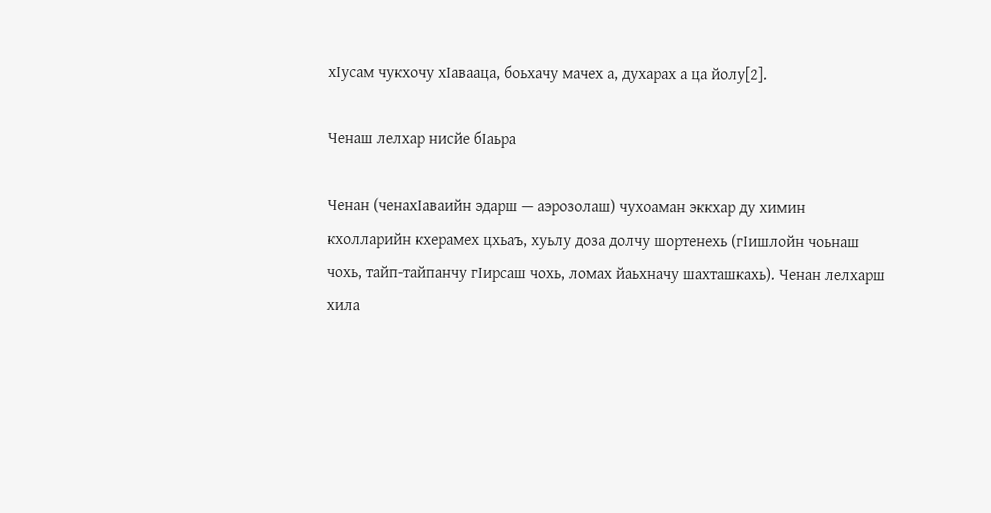хӀусам чукхочу хӀавааца, боьхачу мачех а, духарах а ца йолу[2].

Ченаш лелхар нисйе бӀаьра

Ченан (ченахӀаваийн эдарш — аэрозолаш) чухоаман эккхар ду химин кхолларийн кхерамех цхьаъ, хуьлу доза долчу шортенехь (гӀишлойн чоьнаш чохь, тайп-тайпанчу гӀирсаш чохь, ломах йаьхначу шахташкахь). Ченан лелхарш хила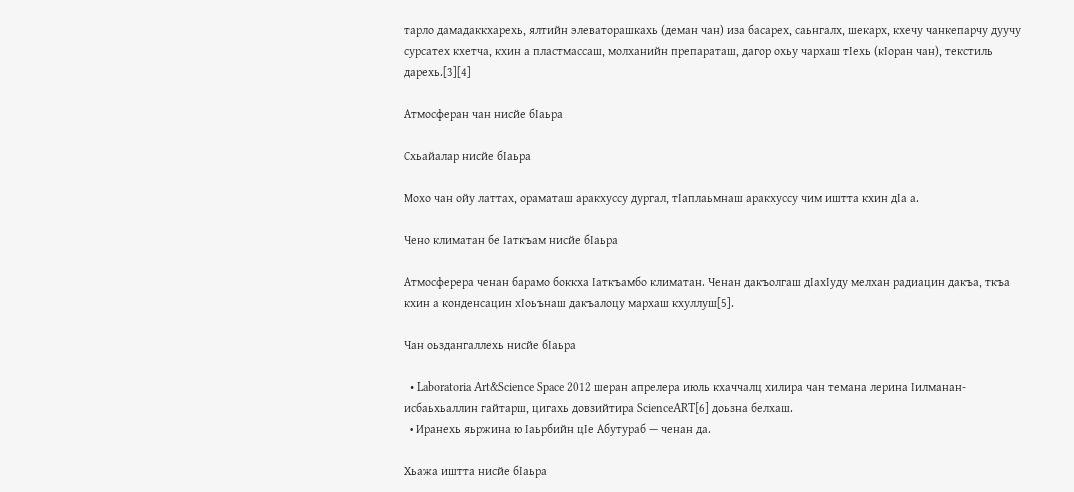тарло дамадаккхарехь, ялтийн элеваторашкахь (деман чан) иза басарех, саьнгалх, шекарх, кхечу чанкепарчу дуучу сурсатех кхетча, кхин а пластмассаш, молханийн препараташ, дагор охьу чархаш тӀехь (кӀоран чан), текстиль дарехь.[3][4]

Атмосферан чан нисйе бӀаьра

Схьайалар нисйе бӀаьра

Мохо чан ойу латтах, ораматаш аракхуссу дургал, тӀаплаьмнаш аракхуссу чим иштта кхин дӀа а.

Чено климатан бе Ӏаткъам нисйе бӀаьра

Атмосферера ченан барамо боккха Ӏаткъамбо климатан. Ченан дакъолгаш дӀахӀуду мелхан радиацин дакъа, ткъа кхин а конденсацин хӀоьънаш дакъалоцу мархаш кхуллуш[5].

Чан оьздангаллехь нисйе бӀаьра

  • Laboratoria Art&Science Space 2012 шеран апрелера июль кхаччалц хилира чан темана лерина Ӏилманан-исбаьхьаллин гайтарш, цигахь довзийтира ScienceART[6] доьзна белхаш.
  • Иранехь яьржина ю Ӏаьрбийн цӀе Абутураб — ченан да.

Хьажа иштта нисйе бӀаьра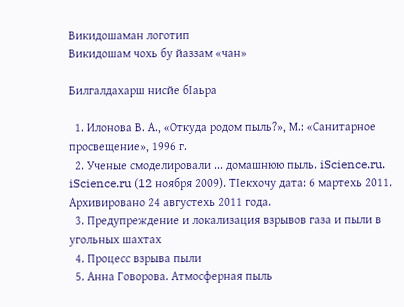Викидошаман логотип
Викидошам чохь бу йаззам «чан»

Билгалдахарш нисйе бӀаьра

  1. Илонова В. А., «Откуда родом пыль?», М.: «Санитарное просвещение», 1996 г.
  2. Ученые смоделировали ... домашнюю пыль. iScience.ru. iScience.ru (12 ноября 2009). ТӀекхочу дата: 6 мартехь 2011. Архивировано 24 августехь 2011 года.
  3. Предупреждение и локализация взрывов газа и пыли в угольных шахтах
  4. Процесс взрыва пыли
  5. Анна Говорова. Атмосферная пыль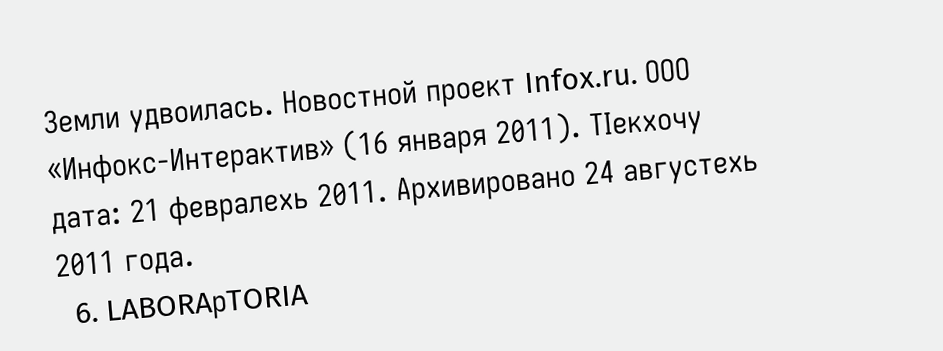Земли удвоилась. Новостной проект Infox.ru. ООО «Инфокс-Интерактив» (16 января 2011). ТӀекхочу дата: 21 февралехь 2011. Архивировано 24 августехь 2011 года.
  6. LABORAрTORIA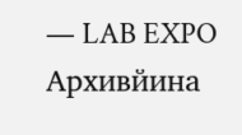— LAB EXPO Архивйина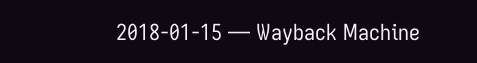2018-01-15 — Wayback Machine